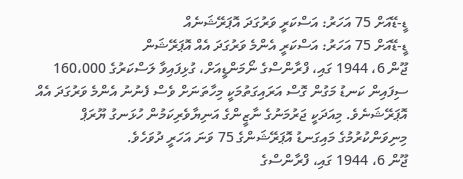ޑީ-ޑޭއަށް 75 އަހަރު: އަސްކަރީ ވަރުގަދަ އޮޕަރޭޝަނެއް
ޑީ-ޑޭއަށް 75 އަހަރު: އަސްކަރީ އެންމެ ވަރުގަދަ އެއް އޮޕަރޭޝަން
ޖޫން 6، 1944 ގައި، ފްރާންސްގެ ނޯމަންޑީއަށް، ގުޅިފައިވާ ލަސްކަރުގެ 160،000 ސިފައިން ކަނޑު މަގުން ގޮސް އަރައިގަތުމަކީ މިހާތަނަށް ވެސް ފެނުނު އެންމެ ވަރުގަދަ އެއް އޮޕަރޭޝަނެވެ. މިއަދަކީ ޖަރުމަނުގެ ނާޒީންގެ އަނިޔާވެރިކަމުން ހުޅަނގު ޔޫރަޕް މިނިވަންކުރުމުގެ މައިގަނޑު އޮޕަރޭޝަންގެ 75 ވަނަ އަހަރީ ދުވަހެވެ.
ޖޫން 6، 1944 ގައި، ފްރާންސްގެ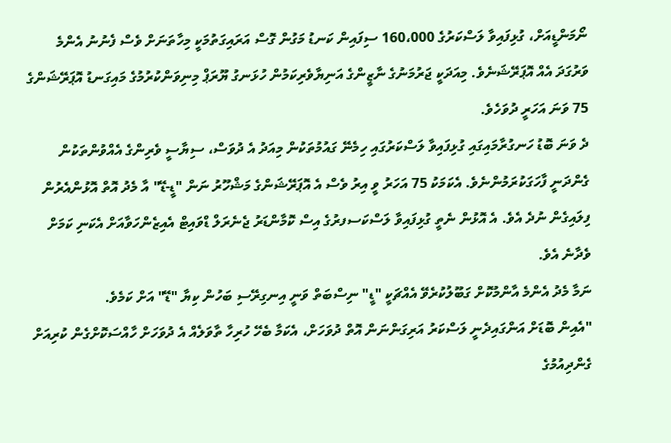ނޯމަންޑީއަށް، ގުޅިފައިވާ ލަސްކަރުގެ 160،000 ސިފައިން ކަނޑު މަގުން ގޮސް އަރައިގަތުމަކީ މިހާތަނަށް ވެސް ފެނުނު އެންމެ ވަރުގަދަ އެއް އޮޕަރޭޝަނެވެ. މިއަދަކީ ޖަރުމަނުގެ ނާޒީންގެ އަނިޔާވެރިކަމުން ހުޅަނގު ޔޫރަޕް މިނިވަންކުރުމުގެ މައިގަނޑު އޮޕަރޭޝަންގެ 75 ވަނަ އަހަރީ ދުވަހެވެ.
ދެ ވަނަ ބޮޑު ހަނގުރާމައިގައި ގުޅިފައިވާ ލަސްކަރުގައި ހިމެނޭ ގައުމުތަކުން މިއަދު އެ ދުވަސް، ސިޔާސީ ވެރިންގެ އެއްވުންތަކުން ގެންދަނީ ފާހަގަކުރަމުންނެވެ. އެކަމަކު 75 އަހަރު ވީ އިރު ވެސް އެ އޮޕަރޭޝަންގެ މަޝްހޫރު ނަން "ޑީ-ޑޭ" އާ މެދު އޮތް އޮޅުންއެރުން ފިލައިގެން ނުދެ އެވެ. އެ އޮޅުން ނެތީ ގުޅިފައިވާ ލަސްކަސފރުގެ އިސް ކޮމާންޑަރު ޖެނެރަލް ޑްވައިޓް އެއިޒެންހަވާއަށް އެކަނި ކަމަށް ވެދާނެ އެވެ.
ނަމާ މެދު އެންމެ އާންމުކޮށް ގަބޫލުކުރެވޭ އެއްޗަކީ "ޑީ" ނިސްބަތް ވަނީ އިނގިރޭސި ބަހުން ކިޔާ "ޑޭ" އަށް ކަމެވެ.
"އެއިން ބޮޑަށް އަންގައިދެނީ ލަސްކަރު އަރިގަންނަން އޮތް ދުވަހަށް، އެކަމާ ބެހޭ ހުރިހާ ތާވަލެއް އެ ދުވަހަށް ހާއްސަކޮށްގެން ކުރިއަށް ގެންދިއުމުގެ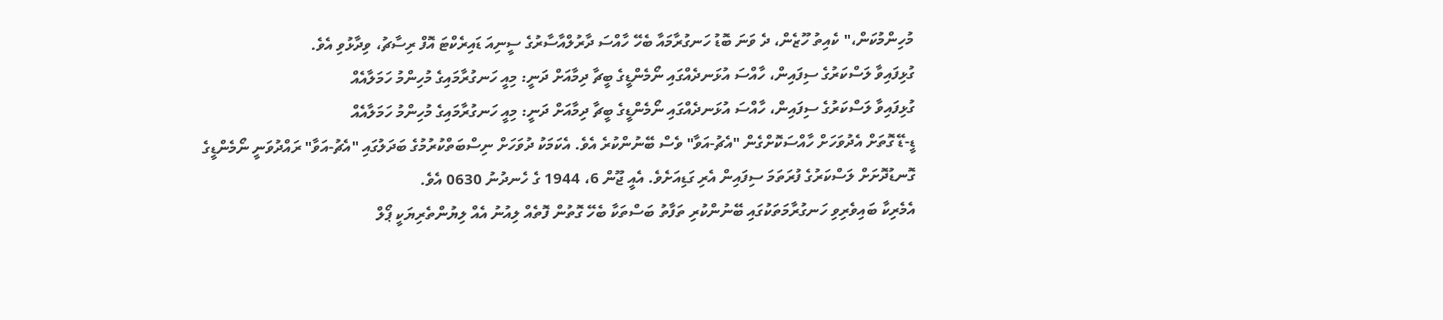މުހިންމުކަން،" ކެއިތު ހޫޒެން، ދެ ވަނަ ބޮޑު ހަނގުރާމައާ ބެހޭ ހާއްސަ ދާރުލްއާސާރުގެ ސީނިއަ ޑައިރެކްޓަ އޮފް ރިސާޗު، ވިދާޅުވި އެވެ.
ގުޅިފައިވާ ލަސްކަރުގެ ސިފައިން، ހާއްސަ އުޅަނދެއްގައި ނޯމެންޑީގެ ބީޗާ ދިމާއަށް ދަނީ: މިއީ ހަނގުރާމައިގެ މުހިންމު ހަމަލާއެއް
ގުޅިފައިވާ ލަސްކަރުގެ ސިފައިން، ހާއްސަ އުޅަނދެއްގައި ނޯމެންޑީގެ ބީޗާ ދިމާއަށް ދަނީ: މިއީ ހަނގުރާމައިގެ މުހިންމު ހަމަލާއެއް
ޑީ-ޑޭ ގޮތަށް އެދުވަހަށް ހާއްސަކޮށްގެން "އެޗު-އަވާ" ވެސް ބޭނުންކުރެ އެވެ. އެކަމަކު ދުވަހަށް ނިސްބަތްކުރުމުގެ ބަދަލުގައި "އެޗު-އަވާ" ރައްދުވަނީ ނޯމެންޑީގެ ގޮނޑުދޮށަށް ލަސްކަރުގެ ފުރަތަމަ ސިފައިން އެރި ގަޑިއަށެވެ. އެއީ ޖޫން 6، 1944 ގެ ހެނދުނު 0630 އެވެ.
އެމެރިކާ ބައިވެރިވި ހަނގުރާމަތަކުގައި ބޭނުންކުރި ތަފާތު ބަސްތަކާ ބެހޭ ގޮތުން ފޮތެއް ލިއުނު އެއް ލިޔުންތެރިޔަކީ ޕޯލް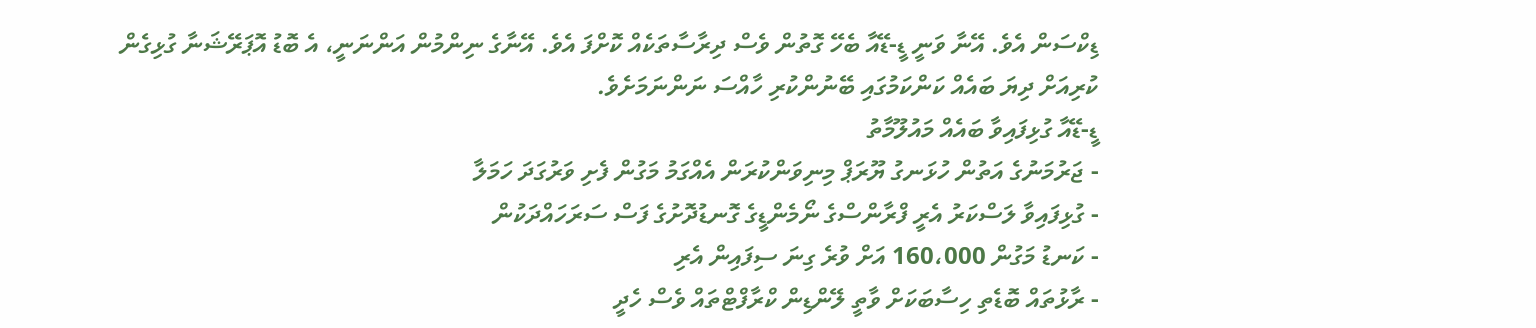ޑިކްސަން އެވެ. އޭނާ ވަނީ ޑީ-ޑޭއާ ބެހޭ ގޮތުން ވެސް ދިރާސާތަކެއް ކޮށްފަ އެވެ. އޭނާގެ ނިންމުން އަންނަނީ، އެ ބޮޑު އޮޕަރޭޝަނާ ގުޅިގެން ކުރިއަށް ދިޔަ ބައެއް ކަންކަމުގައި ބޭނުންކުރި ހާއްސަ ނަންނަމަށެވެ.
ޑީ-ޑޭއާ ގުޅިފައިވާ ބައެއް މައުލޫމާތު
- ޖަރުމަނުގެ އަތުން ހުޅަނގު ޔޫރަޕް މިނިވަންކުރަން އެއްގަމު މަގުން ފެށި ވަރުގަދަ ހަމަލާ
- ގުޅިފައިވާ ލަސްކަރު އެރީ ފްރާންސްގެ ނޯމެންޑީގެ ގޮނޑުދޮށުގެ ފަސް ސަރަހައްދަކުން
- ކަނޑު މަގުން 160،000 އަށް ވުރެ ގިނަ ސިފައިން އެރި
- ރާޅުތައް ބޮޑެތި ހިސާބަކަށް ވާތީ ލޭންޑިން ކްރާފްޓްތައް ވެސް ހެދީ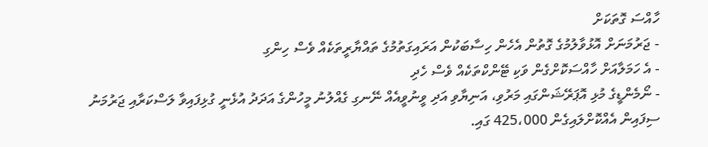ހާއްސަ ގޮތަކަށް
- ޖަރުމަނަށް އޮޅުވާލުމުގެ ގޮތުން އެހެން ހިސާބަކުން އަރައިގަތުމުގެ ތައްޔާރީތަކެއް ވެސް ހިންގި
- އެ ހަމަލާއަށް ހާއްސަކޮށްގެން ވަކި ޓޭންކްތަކެއް ވެސް ހެދި
- ނޯމެންޑީގެ މުޅި އޮޕަރޭޝަންގައި މަރުވި، އަނިޔާވި އަދި ވީނުވީއެއް ނޭނގި ގެއްލުނު މީހުންގެ އަދަދު އުޅެނީ ގުޅިފައިވާ ލަސްކަރާއި ޖަރުމަނު ސިފައިން އެއްކޮށްލައިގެން 425،000 ގައި.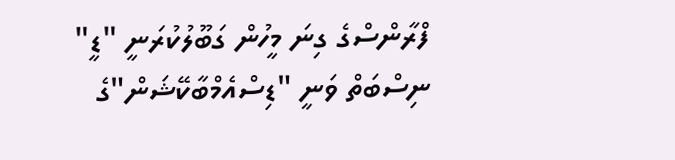ފްރާންސްގެ ގިނަ މީހުން ގަބޫލުކުރަނީ "ޑީ" ނިސްބަތް ވަނީ "ޑިސްއެމްބާކޭޝަން"ގެ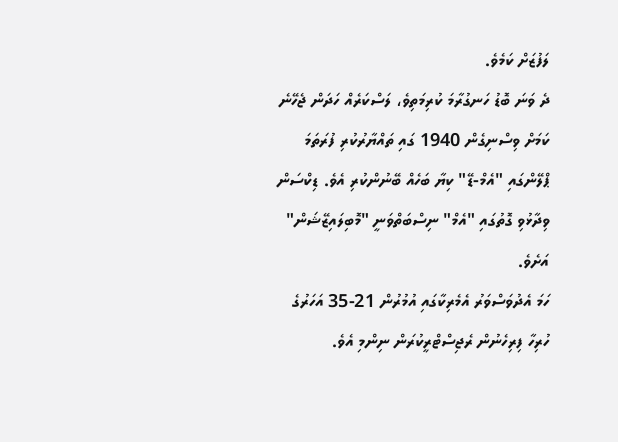ލަފުޒަށް ކަމެވެ.
ދެ ވަނަ ބޮޑު ހަނގުރާމަ ކުރިމަތިވެ، ލަސްކަރެއް ހަދަން ޖެހޭނެ ކަމަށް ވިސްނިގެން 1940 ގައި ތައްޔާރުކުރި ފުރަތަމަ ޕްލޭންގައި "އެމް-ޑޭ" ކިޔާ ބަހެއް ބޭނުންކުރި އެވެ. ޑިކްސަން ވިދާޅުވި ގޮތުގައި "އެމް" ނިސްބަތްވަނީ "މޮބިލައިޒޭޝަން" އަށެވެ.
ހަމަ އެދުވަސްވަރު އެމެރިކާގައި އުމުރުން 21-35 އަހަރުގެ ހުރިހާ ފިރިހެނުން ރެޖިސްޓްރީކުރަން ނިންމި އެވެ.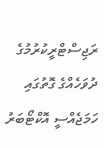ރަޖިސްޓްރީކުރުމުގެ ދުވަހެއްގެ ގޮތުގައި ހަމަޖެއްސީ އޮކްޓޯބަރު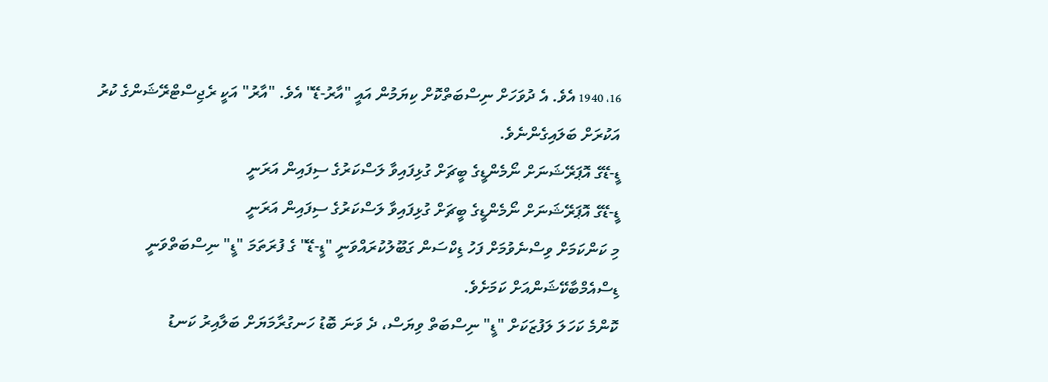16، 1940 އެވެ. އެ ދުވަހަށް ނިސްބަތްކޮށް ކިޔަމުން އައީ "އާރު-ޑޭ" އެވެ. "އާރު" އަކީ ރެޖިސްޓްރޭޝަންގެ ކުރު އަކުރަށް ބަލައިގެންނެވެ.
ޑީ-ޑޭގެ އޮޕަރޭޝަނަށް ނޯމެންޑީގެ ބީޗަށް ގުޅިފައިވާ ލަސްކަރުގެ ސިފައިން އަރަނީ
ޑީ-ޑޭގެ އޮޕަރޭޝަނަށް ނޯމެންޑީގެ ބީޗަށް ގުޅިފައިވާ ލަސްކަރުގެ ސިފައިން އަރަނީ
މި ކަންކަމަށް ވިސްނެވުމަށް ފަހު ޑިކްސަން ގަބޫލުކުރައްވަނީ "ޑީ-ޑޭ" ގެ ފުރަތަމަ "ޑީ" ނިސްބަތްވަނީ ޑިސްއެމްބާކޭޝަންއަށް ކަމަށެވެ.
ކޮންމެ ކަހަލަ ލަފުޒަކަށް "ޑީ" ނިސްބަތް ވިޔަސް، ދެ ވަނަ ބޮޑު ހަނގުރާމަޔަށް ބަލާއިރު ކަނޑު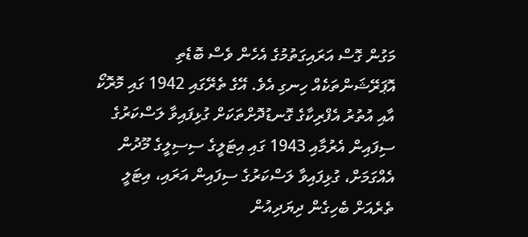މަގުން ގޮސް އަރައިގަތުމުގެ އެހެން ވެސް ބޮޑެތި އޮޕަރޭޝަންތަކެއް ހިނގި އެވެ. އޭގެ ތެރޭގައި 1942 ގައި މޮރޮކޯ އާއި އުތުރު އެފްރިކާގެ ގޮނޑުދޮށްތަކަށް ގުޅިފައިވާ ލަސްކަރުގެ ސިފައިން އެރުމާއި 1943 ގައި އިޓަލީގެ ސިސިލީގެ މޫދުން އެއްގަމަށް، ގުޅިފައިވާ ލަސްކަރުގެ ސިފައިން އަރައި، އިޓަލީ ތެރެއަށް ބެހިގެން ދިޔަދިއުން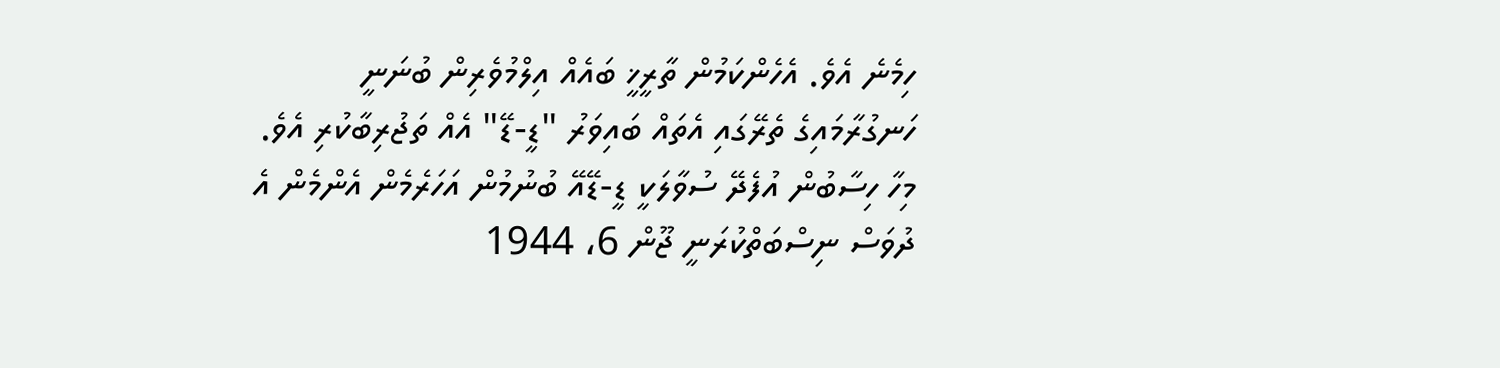ހިމެނެ އެވެ. އެހެންކަމުން ތާރީޚީ ބައެއް އިލްމުވެރިން ބުނަނީ ހަނގުރާމައިގެ ތެރޭގައި އެތައް ބައިވަރު "ޑީ-ޑޭ" އެއް ތަޖުރިބާކުރި އެވެ.
މިހާ ހިސާބުން އުފެދޭ ސުވާލަކީ ޑީ-ޑޭއޭ ބުނުމުން އަހަރެމެން އެންމެން އެ ދުވަސް ނިސްބަތްކުރަނީ ޖޫން 6، 1944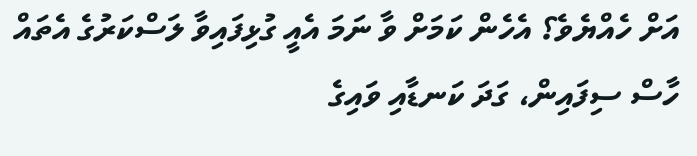އަށް ހެއްޔެވެ؟ އެހެން ކަމަށް ވާ ނަމަ އެއީ ގުޅިފައިވާ ލަސްކަރުގެ އެތައް ހާސް ސިފައިން، ގަދަ ކަނޑާއި ވައިގެ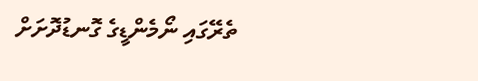ތެރޭގައި ނޯމެންޑީގެ ގޮނޑުދޮށަށް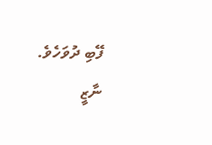ފޭބި ދުވަހެވެ. ނާޒީ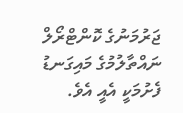ޖަރުމަނުގެ ކޮންޓްރޯލް ނައްތާލުމުގެ މައިގަނޑު ފެށުމަކީ އެއީ އެވެ.